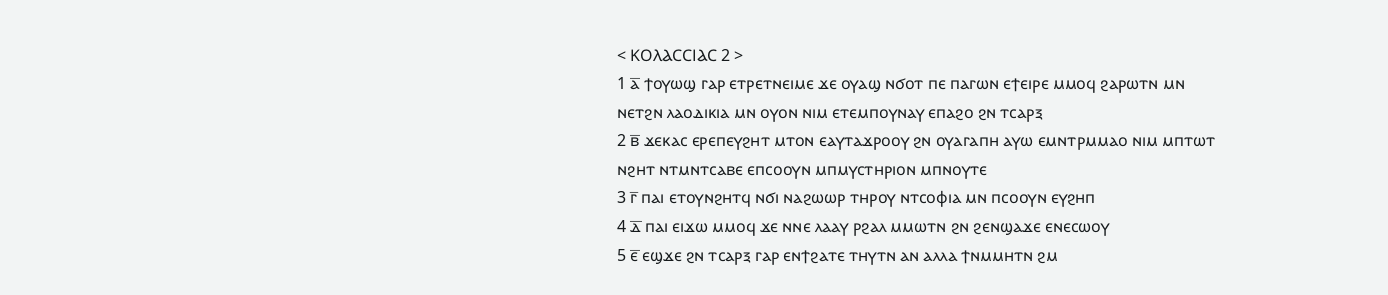< ⲔⲞⲖⲀⲤⲤⲒⲀⲤ 2 >
1 ⲁ̅ ϯⲟⲩⲱϣ ⲅⲁⲣ ⲉⲧⲣⲉⲧⲛⲉⲓⲙⲉ ϫⲉ ⲟⲩⲁϣ ⲛϭⲟⲧ ⲡⲉ ⲡⲁⲅⲱⲛ ⲉϯⲉⲓⲣⲉ ⲙⲙⲟϥ ϩⲁⲣⲱⲧⲛ ⲙⲛ ⲛⲉⲧϩⲛ ⲗⲁⲟⲇⲓⲕⲓⲁ ⲙⲛ ⲟⲩⲟⲛ ⲛⲓⲙ ⲉⲧⲉⲙⲡⲟⲩⲛⲁⲩ ⲉⲡⲁϩⲟ ϩⲛ ⲧⲥⲁⲣⲝ
2 ⲃ̅ ϫⲉⲕⲁⲥ ⲉⲣⲉⲡⲉⲩϩⲏⲧ ⲙⲧⲟⲛ ⲉⲁⲩⲧⲁϫⲣⲟⲟⲩ ϩⲛ ⲟⲩⲁⲅⲁⲡⲏ ⲁⲩⲱ ⲉⲙⲛⲧⲣⲙⲙⲁⲟ ⲛⲓⲙ ⲙⲡⲧⲱⲧ ⲛϩⲏⲧ ⲛⲧⲙⲛⲧⲥⲁⲃⲉ ⲉⲡⲥⲟⲟⲩⲛ ⲙⲡⲙⲩⲥⲧⲏⲣⲓⲟⲛ ⲙⲡⲛⲟⲩⲧⲉ
3 ⲅ̅ ⲡⲁⲓ ⲉⲧⲟⲩⲛϩⲏⲧϥ ⲛϭⲓ ⲛⲁϩⲱⲱⲣ ⲧⲏⲣⲟⲩ ⲛⲧⲥⲟⲫⲓⲁ ⲙⲛ ⲡⲥⲟⲟⲩⲛ ⲉⲩϩⲏⲡ
4 ⲇ̅ ⲡⲁⲓ ⲉⲓϫⲱ ⲙⲙⲟϥ ϫⲉ ⲛⲛⲉ ⲗⲁⲁⲩ ⲣϩⲁⲗ ⲙⲙⲱⲧⲛ ϩⲛ ϩⲉⲛϣⲁϫⲉ ⲉⲛⲉⲥⲱⲟⲩ
5 ⲉ̅ ⲉϣϫⲉ ϩⲛ ⲧⲥⲁⲣⲝ ⲅⲁⲣ ⲉⲛϯϩⲁⲧⲉ ⲧⲏⲩⲧⲛ ⲁⲛ ⲁⲗⲗⲁ ϯⲛⲙⲙⲏⲧⲛ ϩⲙ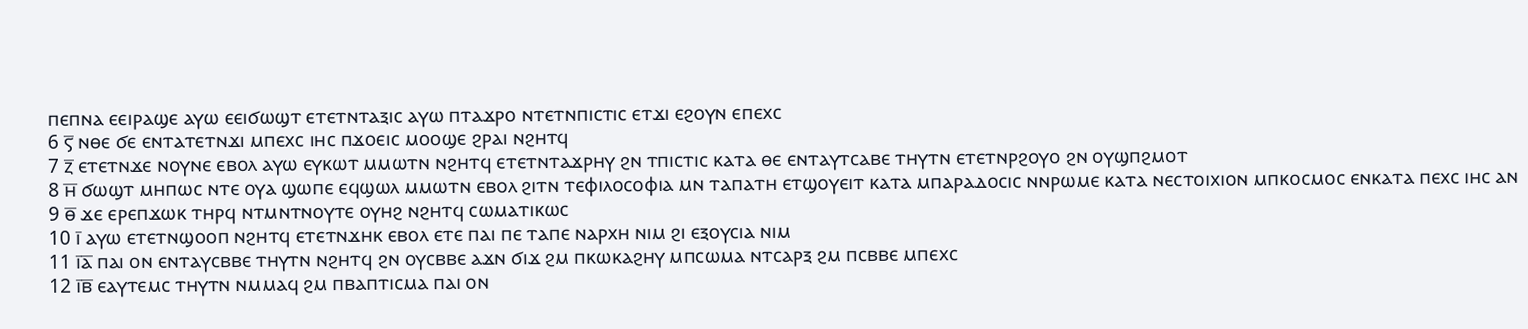ⲡⲉⲡⲛⲁ ⲉⲉⲓⲣⲁϣⲉ ⲁⲩⲱ ⲉⲉⲓϭⲱϣⲧ ⲉⲧⲉⲧⲛⲧⲁⲝⲓⲥ ⲁⲩⲱ ⲡⲧⲁϫⲣⲟ ⲛⲧⲉⲧⲛⲡⲓⲥⲧⲓⲥ ⲉⲧϫⲓ ⲉϩⲟⲩⲛ ⲉⲡⲉⲭⲥ
6 ⲋ̅ ⲛⲑⲉ ϭⲉ ⲉⲛⲧⲁⲧⲉⲧⲛϫⲓ ⲙⲡⲉⲭⲥ ⲓⲏⲥ ⲡϫⲟⲉⲓⲥ ⲙⲟⲟϣⲉ ϩⲣⲁⲓ ⲛϩⲏⲧϥ
7 ⲍ̅ ⲉⲧⲉⲧⲛϫⲉ ⲛⲟⲩⲛⲉ ⲉⲃⲟⲗ ⲁⲩⲱ ⲉⲩⲕⲱⲧ ⲙⲙⲱⲧⲛ ⲛϩⲏⲧϥ ⲉⲧⲉⲧⲛⲧⲁϫⲣⲏⲩ ϩⲛ ⲧⲡⲓⲥⲧⲓⲥ ⲕⲁⲧⲁ ⲑⲉ ⲉⲛⲧⲁⲩⲧⲥⲁⲃⲉ ⲧⲏⲩⲧⲛ ⲉⲧⲉⲧⲛⲣϩⲟⲩⲟ ϩⲛ ⲟⲩϣⲡϩⲙⲟⲧ
8 ⲏ̅ ϭⲱϣⲧ ⲙⲏⲡⲱⲥ ⲛⲧⲉ ⲟⲩⲁ ϣⲱⲡⲉ ⲉϥϣⲱⲗ ⲙⲙⲱⲧⲛ ⲉⲃⲟⲗ ϩⲓⲧⲛ ⲧⲉⲫⲓⲗⲟⲥⲟⲫⲓⲁ ⲙⲛ ⲧⲁⲡⲁⲧⲏ ⲉⲧϣⲟⲩⲉⲓⲧ ⲕⲁⲧⲁ ⲙⲡⲁⲣⲁⲇⲟⲥⲓⲥ ⲛⲛⲣⲱⲙⲉ ⲕⲁⲧⲁ ⲛⲉⲥⲧⲟⲓⲭⲓⲟⲛ ⲙⲡⲕⲟⲥⲙⲟⲥ ⲉⲛⲕⲁⲧⲁ ⲡⲉⲭⲥ ⲓⲏⲥ ⲁⲛ
9 ⲑ̅ ϫⲉ ⲉⲣⲉⲡϫⲱⲕ ⲧⲏⲣϥ ⲛⲧⲙⲛⲧⲛⲟⲩⲧⲉ ⲟⲩⲏϩ ⲛϩⲏⲧϥ ⲥⲱⲙⲁⲧⲓⲕⲱⲥ
10 ⲓ̅ ⲁⲩⲱ ⲉⲧⲉⲧⲛϣⲟⲟⲡ ⲛϩⲏⲧϥ ⲉⲧⲉⲧⲛϫⲏⲕ ⲉⲃⲟⲗ ⲉⲧⲉ ⲡⲁⲓ ⲡⲉ ⲧⲁⲡⲉ ⲛⲁⲣⲭⲏ ⲛⲓⲙ ϩⲓ ⲉⲝⲟⲩⲥⲓⲁ ⲛⲓⲙ
11 ⲓ̅ⲁ̅ ⲡⲁⲓ ⲟⲛ ⲉⲛⲧⲁⲩⲥⲃⲃⲉ ⲧⲏⲩⲧⲛ ⲛϩⲏⲧϥ ϩⲛ ⲟⲩⲥⲃⲃⲉ ⲁϫⲛ ϭⲓϫ ϩⲙ ⲡⲕⲱⲕⲁϩⲏⲩ ⲙⲡⲥⲱⲙⲁ ⲛⲧⲥⲁⲣⲝ ϩⲙ ⲡⲥⲃⲃⲉ ⲙⲡⲉⲭⲥ
12 ⲓ̅ⲃ̅ ⲉⲁⲩⲧⲉⲙⲥ ⲧⲏⲩⲧⲛ ⲛⲙⲙⲁϥ ϩⲙ ⲡⲃⲁⲡⲧⲓⲥⲙⲁ ⲡⲁⲓ ⲟⲛ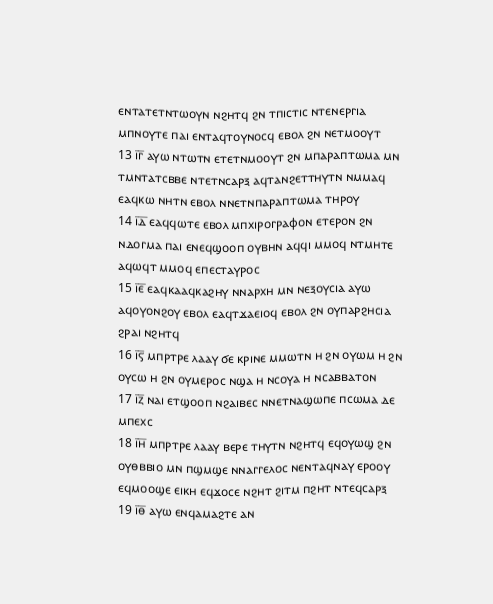ⲉⲛⲧⲁⲧⲉⲧⲛⲧⲱⲟⲩⲛ ⲛϩⲏⲧϥ ϩⲛ ⲧⲡⲓⲥⲧⲓⲥ ⲛⲧⲉⲛⲉⲣⲅⲓⲁ ⲙⲡⲛⲟⲩⲧⲉ ⲡⲁⲓ ⲉⲛⲧⲁϥⲧⲟⲩⲛⲟⲥϥ ⲉⲃⲟⲗ ϩⲛ ⲛⲉⲧⲙⲟⲟⲩⲧ
13 ⲓ̅ⲅ̅ ⲁⲩⲱ ⲛⲧⲱⲧⲛ ⲉⲧⲉⲧⲛⲙⲟⲟⲩⲧ ϩⲛ ⲙⲡⲁⲣⲁⲡⲧⲱⲙⲁ ⲙⲛ ⲧⲙⲛⲧⲁⲧⲥⲃⲃⲉ ⲛⲧⲉⲧⲛⲥⲁⲣⲝ ⲁϥⲧⲁⲛϩⲉⲧⲧⲏⲩⲧⲛ ⲛⲙⲙⲁϥ ⲉⲁϥⲕⲱ ⲛⲏⲧⲛ ⲉⲃⲟⲗ ⲛⲛⲉⲧⲛⲡⲁⲣⲁⲡⲧⲱⲙⲁ ⲧⲏⲣⲟⲩ
14 ⲓ̅ⲇ̅ ⲉⲁϥϥⲱⲧⲉ ⲉⲃⲟⲗ ⲙⲡⲭⲓⲣⲟⲅⲣⲁⲫⲟⲛ ⲉⲧⲉⲣⲟⲛ ϩⲛ ⲛⲇⲟⲅⲙⲁ ⲡⲁⲓ ⲉⲛⲉϥϣⲟⲟⲡ ⲟⲩⲃⲏⲛ ⲁϥϥⲓ ⲙⲙⲟϥ ⲛⲧⲙⲏⲧⲉ ⲁϥⲱϥⲧ ⲙⲙⲟϥ ⲉⲡⲉⲥⲧⲁⲩⲣⲟⲥ
15 ⲓ̅ⲉ̅ ⲉⲁϥⲕⲁⲁϥⲕⲁϩⲏⲩ ⲛⲛⲁⲣⲭⲏ ⲙⲛ ⲛⲉⲝⲟⲩⲥⲓⲁ ⲁⲩⲱ ⲁϥⲟⲩⲟⲛϩⲟⲩ ⲉⲃⲟⲗ ⲉⲁϥⲧϫⲁⲉⲓⲟϥ ⲉⲃⲟⲗ ϩⲛ ⲟⲩⲡⲁⲣϩⲏⲥⲓⲁ ϩⲣⲁⲓ ⲛϩⲏⲧϥ
16 ⲓ̅ⲋ̅ ⲙⲡⲣⲧⲣⲉ ⲗⲁⲁⲩ ϭⲉ ⲕⲣⲓⲛⲉ ⲙⲙⲱⲧⲛ ⲏ ϩⲛ ⲟⲩⲱⲙ ⲏ ϩⲛ ⲟⲩⲥⲱ ⲏ ϩⲛ ⲟⲩⲙⲉⲣⲟⲥ ⲛϣⲁ ⲏ ⲛⲥⲟⲩⲁ ⲏ ⲛⲥⲁⲃⲃⲁⲧⲟⲛ
17 ⲓ̅ⲍ̅ ⲛⲁⲓ ⲉⲧϣⲟⲟⲡ ⲛϩⲁⲓⲃⲉⲥ ⲛⲛⲉⲧⲛⲁϣⲱⲡⲉ ⲡⲥⲱⲙⲁ ⲇⲉ ⲙⲡⲉⲭⲥ
18 ⲓ̅ⲏ̅ ⲙⲡⲣⲧⲣⲉ ⲗⲁⲁⲩ ⲃⲉⲣⲉ ⲧⲏⲩⲧⲛ ⲛϩⲏⲧϥ ⲉϥⲟⲩⲱϣ ϩⲛ ⲟⲩⲑⲃⲃⲓⲟ ⲙⲛ ⲡϣⲙϣⲉ ⲛⲛⲁⲅⲅⲉⲗⲟⲥ ⲛⲉⲛⲧⲁϥⲛⲁⲩ ⲉⲣⲟⲟⲩ ⲉϥⲙⲟⲟϣⲉ ⲉⲓⲕⲏ ⲉϥϫⲟⲥⲉ ⲛϩⲏⲧ ϩⲓⲧⲙ ⲡϩⲏⲧ ⲛⲧⲉϥⲥⲁⲣⲝ
19 ⲓ̅ⲑ̅ ⲁⲩⲱ ⲉⲛϥⲁⲙⲁϩⲧⲉ ⲁⲛ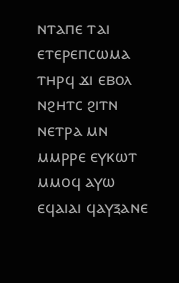ⲛⲧⲁⲡⲉ ⲧⲁⲓ ⲉⲧⲉⲣⲉⲡⲥⲱⲙⲁ ⲧⲏⲣϥ ϫⲓ ⲉⲃⲟⲗ ⲛϩⲏⲧⲥ ϩⲓⲧⲛ ⲛⲉⲧⲣⲁ ⲙⲛ ⲙⲙⲣⲣⲉ ⲉⲩⲕⲱⲧ ⲙⲙⲟϥ ⲁⲩⲱ ⲉϥⲁⲓⲁⲓ ϥⲁⲩⲝⲁⲛⲉ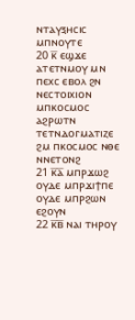ⲛⲧⲁⲩⲝⲏⲥⲓⲥ ⲙⲡⲛⲟⲩⲧⲉ
20 ⲕ̅ ⲉϣϫⲉ ⲁⲧⲉⲧⲛⲙⲟⲩ ⲙⲛ ⲡⲉⲭⲥ ⲉⲃⲟⲗ ϩⲛ ⲛⲉⲥⲧⲟⲓⲭⲓⲟⲛ ⲙⲡⲕⲟⲥⲙⲟⲥ ⲁϩⲣⲱⲧⲛ ⲧⲉⲧⲛⲇⲟⲅⲙⲁⲧⲓⲍⲉ ϩⲙ ⲡⲕⲟⲥⲙⲟⲥ ⲛⲑⲉ ⲛⲛⲉⲧⲟⲛϩ
21 ⲕ̅ⲁ̅ ⲙⲡⲣϫⲱϩ ⲟⲩⲇⲉ ⲙⲡⲣϫⲓϯⲡⲉ ⲟⲩⲇⲉ ⲙⲡⲣϩⲱⲛ ⲉϩⲟⲩⲛ
22 ⲕ̅ⲃ̅ ⲛⲁⲓ ⲧⲏⲣⲟⲩ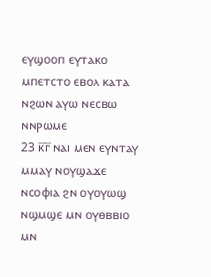ⲉⲩϣⲟⲟⲡ ⲉⲩⲧⲁⲕⲟ ⲙⲡⲉⲧⲥⲧⲟ ⲉⲃⲟⲗ ⲕⲁⲧⲁ ⲛϩⲱⲛ ⲁⲩⲱ ⲛⲉⲥⲃⲱ ⲛⲛⲣⲱⲙⲉ
23 ⲕ̅ⲅ̅ ⲛⲁⲓ ⲙⲉⲛ ⲉⲩⲛⲧⲁⲩ ⲙⲙⲁⲩ ⲛⲟⲩϣⲁϫⲉ ⲛⲥⲟⲫⲓⲁ ϩⲛ ⲟⲩⲟⲩⲱϣ ⲛϣⲙϣⲉ ⲙⲛ ⲟⲩⲑⲃⲃⲓⲟ ⲙⲛ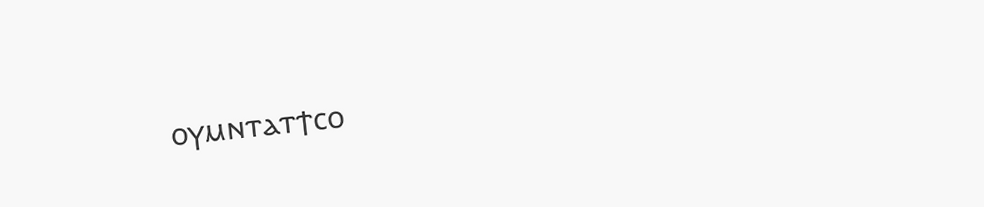ⲟⲩⲙⲛⲧⲁⲧϯⲥⲟ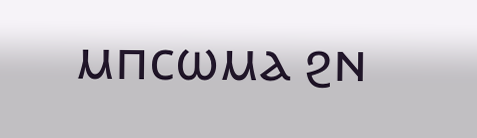ⲙⲡⲥⲱⲙⲁ ϩⲛ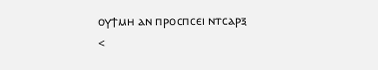ⲟⲩϯⲙⲏ ⲁⲛ ⲡⲣⲟⲥⲡⲥⲉⲓ ⲛⲧⲥⲁⲣⲝ
<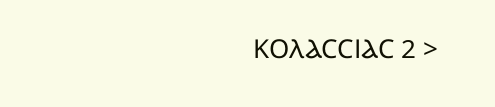ⲔⲞⲖⲀⲤⲤⲒⲀⲤ 2 >